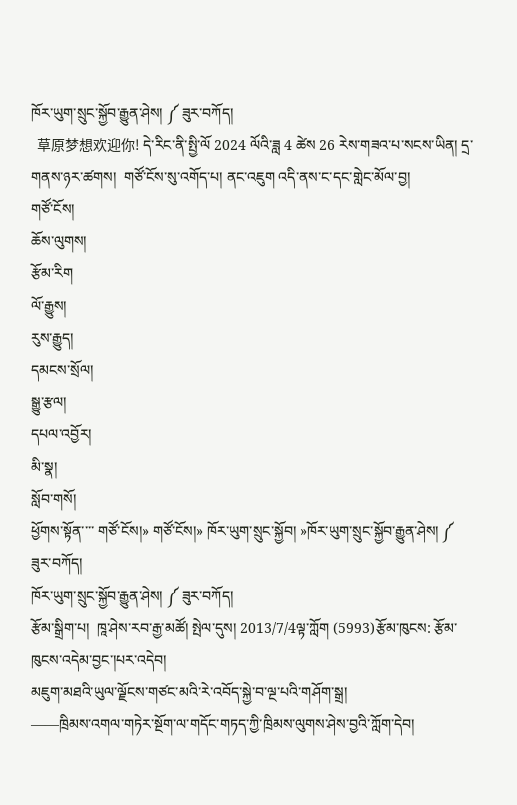ཁོར་ཡུག་སྲུང་སྐྱོབ་རྒྱུན་ཤེས། ༼ ཟུར་བཀོད།
  草原梦想欢迎你! དེ་རིང་ནི་སྤྱི་ལོ 2024 ལོའི་ཟླ 4 ཚེས 26 རེས་གཟའ་པ་སངས་ཡིན། དྲ་གནས་ཉར་ཚགས།  གཙོ་ངོས་སུ་འགོད་པ། ནང་འཇུག འདི་ནས་ང་དང་གླེང་མོལ་བྱ།
གཙོ་ངོས།
ཆོས་ལུགས།
རྩོམ་རིག
ལོ་རྒྱུས།
རུས་རྒྱུད།
དམངས་སྲོལ།
སྒྱུ་རྩལ།
དཔལ་འབྱོར།
མི་སྣ།
སློབ་གསོ།
ཕྱོགས་སྟོན་་་་ གཙོ་ངོས།» གཙོ་ངོས།» ཁོར་ཡུག་སྲུང་སྐྱོབ། »ཁོར་ཡུག་སྲུང་སྐྱོབ་རྒྱུན་ཤེས། ༼ ཟུར་བཀོད།
ཁོར་ཡུག་སྲུང་སྐྱོབ་རྒྱུན་ཤེས། ༼ ཟུར་བཀོད།
རྩོམ་སྒྲིག་པ།  ཁཱ་ཤེས་རབ་རྒྱ་མཚོ། སྤེལ་དུས། 2013/7/4ལྟ་ཀློག (5993)རྩོམ་ཁུངས: རྩོམ་ཁུངས་འདེམ་བྱང་།པར་འདེབ།
མཇུག་མཐའི་ཡུལ་ལྗོངས་གཙང་མའི་རེ་འབོད་སྐྱེ་བ་ལྔ་པའི་གཤོག་སྒྲ།
——ཁྲིམས་འགལ་གཏེར་སྔོག་ལ་གདོང་གཏད་ཀྱི་ཁྲིམས་ལུགས་ཤེས་བྱའི་ཀློག་དེབ།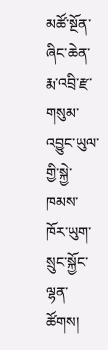མཚོ་སྔོན་ཞིང་ཆེན་རྨ་འབྲི་རྫ་གསུམ་འབྱུང་ཡུལ་གྱི་སྐྱེ་ཁམས་ཁོར་ཡུག་སྲུང་སྐྱོང་ལྷན་ཚོགས།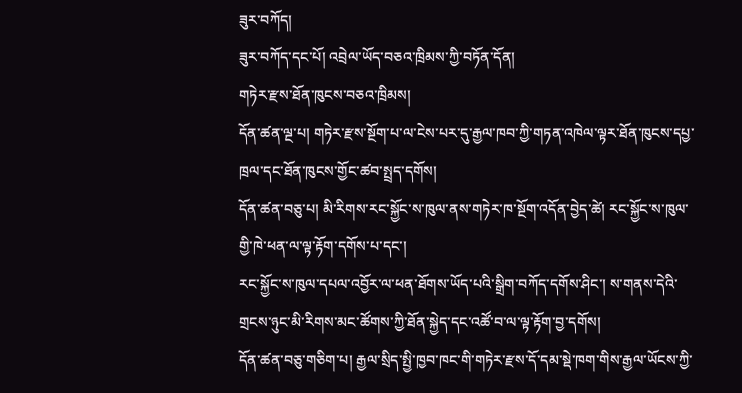ཟུར་བཀོད།
ཟུར་བཀོད་དང་པོ། འབྲེལ་ཡོད་བཅའ་ཁྲིམས་ཀྱི་བཏོན་དོན།
གཏེར་རྫས་ཐོན་ཁུངས་བཅའ་ཁྲིམས།
དོན་ཚན་ལྔ་པ། གཏེར་རྫས་སྔོག་པ་ལ་ངེས་པར་དུ་རྒྱལ་ཁབ་ཀྱི་གཏན་འཁེལ་ལྟར་ཐོན་ཁུངས་དཔྱ་ཁྲལ་དང་ཐོན་ཁུངས་གྱོང་ཚབ་སྤྲད་དགོས།
དོན་ཚན་བཅུ་པ། མི་རིགས་རང་སྐྱོང་ས་ཁུལ་ནས་གཏེར་ཁ་སྔོག་འདོན་བྱེད་ཚེ། རང་སྐྱོང་ས་ཁུལ་གྱི་ཁེ་ཕན་ལ་ལྟ་རྟོག་དགོས་པ་དང་།
རང་སྐྱོང་ས་ཁུལ་དཔལ་འབྱོར་ལ་ཕན་ཐོགས་ཡོད་པའི་སྒྲིག་བཀོད་དགོས་ཤིང་། ས་གནས་དེའི་གྲངས་ཉུང་མི་རིགས་མང་ཚོགས་ཀྱི་ཐོན་སྐྱེད་དང་འཚོ་བ་ལ་ལྟ་རྟོག་བྱ་དགོས།
དོན་ཚན་བཅུ་གཅིག་པ། རྒྱལ་སྲིད་སྤྱི་ཁྱབ་ཁང་གི་གཏེར་རྫས་དོ་དམ་སྡེ་ཁག་གིས་རྒྱལ་ཡོངས་ཀྱི་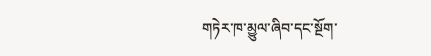གཏེར་ཁ་མྱུལ་ཞིབ་དང་སྔོག་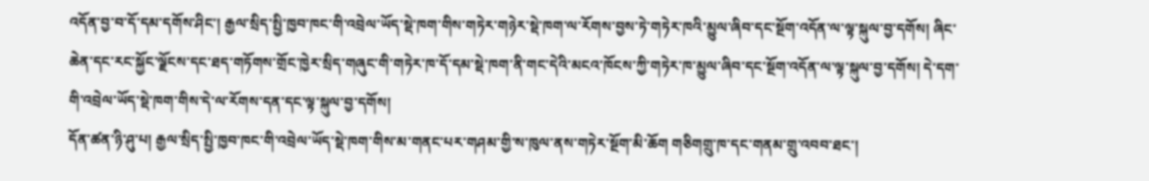འདོན་བྱ་བ་དོ་དམ་དགོས་ཤིང་། རྒྱལ་སྲིད་སྤྱི་ཁྱབ་ཁང་གི་འབྲེལ་ཡོད་སྡེ་ཁག་གིས་གཏེར་གཉེར་སྡེ་ཁག་ལ་རོགས་བྱས་ཏེ་གཏེར་ཁའི་མྱུལ་ཞིབ་དང་སྔོག་འདོན་ལ་ལྟ་སྐུལ་བྱ་དགོས། ཞིང་ཆེན་དང་རང་སྐྱོང་ལྗོངས་དང་ཐད་གཏོགས་གྲོང་ཁྱེར་སྲིད་གཞུང་གི་གཏེར་ཁ་དོ་དམ་སྡེ་ཁག་ནི་གང་དེའི་མངའ་ཁོངས་ཀྱི་གཏེར་ཁ་མྱུལ་ཞིབ་དང་སྔོག་འདོན་ལ་ལྟ་སྐུལ་བྱ་དགོས། དེ་དག་གི་འབྲེལ་ཡོད་སྡེ་ཁག་གིས་དེ་ལ་རོགས་དན་དང་ལྟ་སྐུལ་བྱ་དགོས།
དོན་ཚན་ཉི་ཤུ་པ། རྒྱལ་སྲིད་སྤྱི་ཁྱབ་ཁང་གི་འབྲེལ་ཡོད་སྡེ་ཁག་གིས་མ་གནང་པར་གཤམ་གྱི་ས་ཁུལ་ནས་གཏེར་སྔོག་མི་ཆོག གཅིགགྲུ་ཁ་དང་གནམ་གྲུ་འབབ་ཐང་།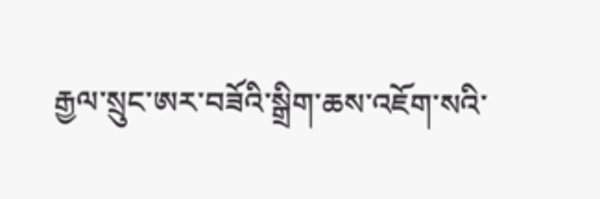རྒྱལ་སྲུང་ཨར་བཟོའི་སྒྲིག་ཆས་འཇོག་སའི་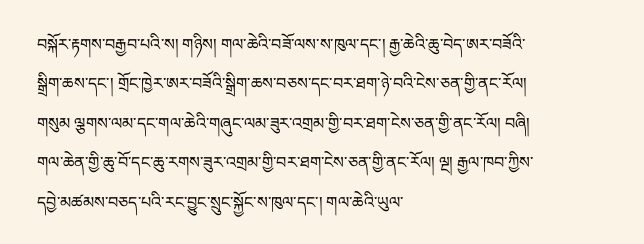བསྐོར་རྟགས་བརྒྱབ་པའི་ས། གཉིས། གལ་ཆེའི་བཟོ་ལས་ས་ཁུལ་དང་། རྒྱ་ཆེའི་ཆུ་བེད་ཨར་བཟོའི་སྒྲིག་ཆས་དང་། གྲོང་ཁྱེར་ཨར་བཟོའི་སྒྲིག་ཆས་བཅས་དང་བར་ཐག་ཉེ་བའི་ངེས་ཅན་གྱི་ནང་རོལ། གསུམ ལྕགས་ལམ་དང་གལ་ཆེའི་གཞུང་ལམ་ཟུར་འགྲམ་གྱི་བར་ཐག་ངེས་ཅན་གྱི་ནང་རོལ། བཞི། གལ་ཆེན་གྱི་ཆུ་བོ་དང་ཆུ་རགས་ཟུར་འགྲམ་གྱི་བར་ཐག་ངེས་ཅན་གྱི་ནང་རོལ། ལྔ། རྒྱལ་ཁབ་ཀྱིས་དབྱེ་མཚམས་བཅད་པའི་རང་བྱུང་སྲུང་སྐྱོང་ས་ཁུལ་དང་། གལ་ཆེའི་ཡུལ་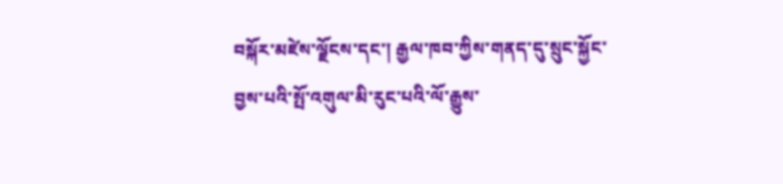བསྐོར་མཛེས་ལྗོངས་དང་། རྒྱལ་ཁབ་ཀྱིས་གནད་དུ་སྲུང་སྐྱོང་བྱས་པའི་སྤོ་འགུལ་མི་རུང་པའི་ལོ་རྒྱུས་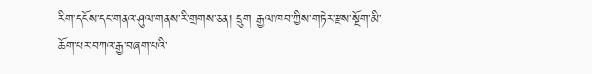རིག་དངོས་དང་གནའ་ཤུལ་གནས་རི་གྲགས་ཅན། དྲུག རྒྱལ་ཁབ་ཀྱིས་གཏེར་རྫས་སྔོག་མི་ཆོག་པར་བཀའ་རྒྱ་བཞག་པའི་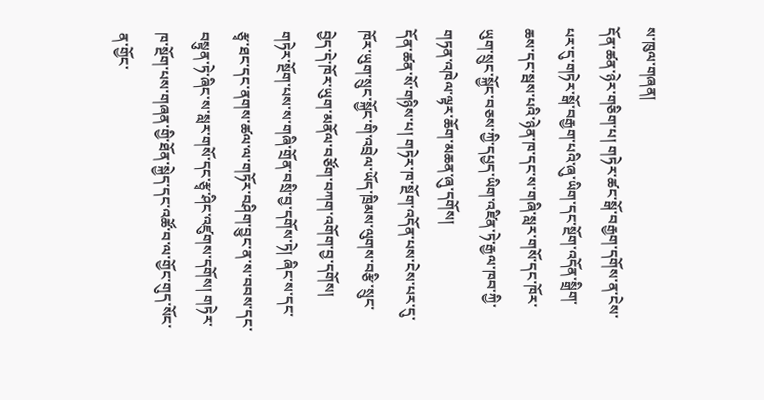ས་ཁུལ་གཞན།
དོན་ཚན་ཉེར་གཅིག་པ། གཏེར་ཚང་སྒོ་བརྒྱག་དགོས་ན་ངེས་པར་དུ་གཏེར་སྒོ་བརྒྱག་པའི་ཞུ་ཡིག་དང་སྔོག་འདོན་སྒྲིག་ཆས་དང་སྦས་པའི་ཉེན་ཁ་དང་ས་གཞི་སླར་གསོ་དང་ཁོར་ཡུག་སྲུང་སྐྱོང་བཅས་ཀྱི་དཔྱད་ཡིག་འཛིན་ཏེ་རྒྱལ་ཁབ་ཀྱི་གཏན་འཁེལ་ལྟར་ཆོག་མཆན་ཞུ་དགོས།
དོན་ཚན་སོ་གཉིས་པ། གཏེར་ཁ་སྔོག་འདོན་པས་ངེས་པར་དུ་ཁོར་ཡུག་སྲུང་སྐྱོང་གི་འབྲེལ་ཡོད་ཁྲིམས་ལུགས་བརྩི་སྲུང་བྱེད་དེ་ཁོར་ཡུག་མནོལ་བཙོག་བཀག་འགོག་བྱ་དགོས། གཏེར་སྔོག་པས་ས་གཞི་གྲོན་བསྲི་བྱ་དགོས་ཏེ། ཞིང་ས་དང་རྩྭ་ཐང་དང་ནགས་ཚལ་ལ་གཏོར་བཤིག་བྱུང་ན་ས་བབས་དང་བསྟུན་ཏེ་ཞིང་ས་སླར་གསོ་དང་རྩྭ་ཤིང་འཛུགས་དགོས། གཏེར་ཁ་སྔོག་པས་གཞན་གྱི་ཐོན་སྐྱེད་དང་འཚོ་བ་ལ་གྱོང་གུད་སོང་ན་གྱོང་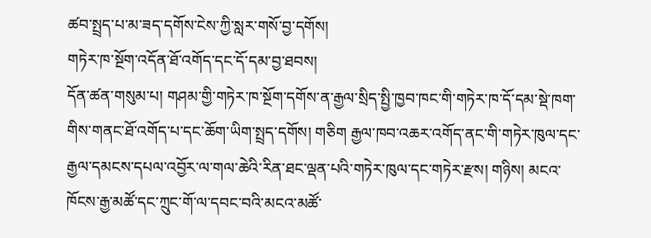ཚབ་སྤྲད་པ་མ་ཟད་དགོས་ངེས་ཀྱི་སླར་གསོ་བྱ་དགོས།
གཏེར་ཁ་སྔོག་འདོན་ཐོ་འགོད་དང་དོ་དམ་བྱ་ཐབས།
དོན་ཚན་གསུམ་པ། གཤམ་གྱི་གཏེར་ཁ་སྔོག་དགོས་ན་རྒྱལ་སྲིད་སྤྱི་ཁྱབ་ཁང་གི་གཏེར་ཁ་དོ་དམ་སྡེ་ཁག་གིས་གནང་ཐོ་འགོད་པ་དང་ཆོག་ཡིག་སྤྲད་དགོས། གཅིག རྒྱལ་ཁབ་འཆར་འགོད་ནང་གི་གཏེར་ཁུལ་དང་རྒྱལ་དམངས་དཔལ་འབྱོར་ལ་གལ་ཆེའི་རིན་ཐང་ལྡན་པའི་གཏེར་ཁུལ་དང་གཏེར་རྫས། གཉིས། མངའ་ཁོངས་རྒྱ་མཚོ་དང་ཀྲུང་གོ་ལ་དབང་བའི་མངའ་མཚོ་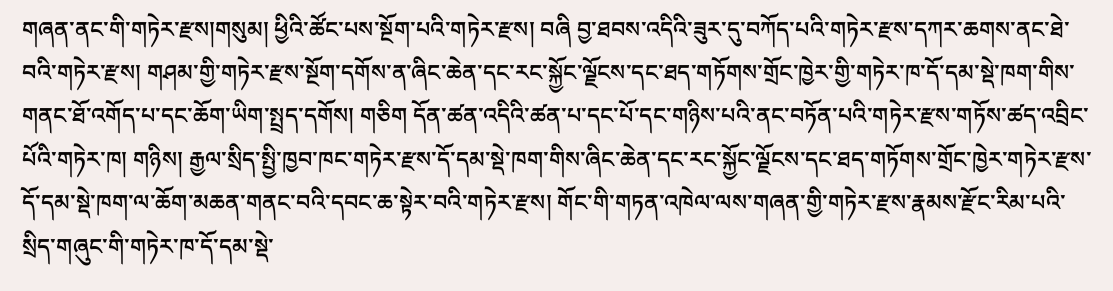གཞན་ནང་གི་གཏེར་རྫས།གསུམ། ཕྱིའི་ཚོང་པས་སྔོག་པའི་གཏེར་རྫས། བཞི བྱ་ཐབས་འདིའི་ཟུར་དུ་བཀོད་པའི་གཏེར་རྫས་དཀར་ཆགས་ནང་ཐེ་བའི་གཏེར་རྫས། གཤམ་གྱི་གཏེར་རྫས་སྔོག་དགོས་ན་ཞིང་ཆེན་དང་རང་སྐྱོང་ལྗོངས་དང་ཐད་གཏོགས་གྲོང་ཁྱེར་གྱི་གཏེར་ཁ་དོ་དམ་སྡེ་ཁག་གིས་གནང་ཐོ་འགོད་པ་དང་ཆོག་ཡིག་སྤྲད་དགོས། གཅིག དོན་ཚན་འདིའི་ཚན་པ་དང་པོ་དང་གཉིས་པའི་ནང་བཏོན་པའི་གཏེར་རྫས་གཏོས་ཚད་འབྲིང་པོའི་གཏེར་ཁ། གཉིས། རྒྱལ་སྲིད་སྤྱི་ཁྱབ་ཁང་གཏེར་རྫས་དོ་དམ་སྡེ་ཁག་གིས་ཞིང་ཆེན་དང་རང་སྐྱོང་ལྗོངས་དང་ཐད་གཏོགས་གྲོང་ཁྱེར་གཏེར་རྫས་དོ་དམ་སྡེ་ཁག་ལ་ཆོག་མཆན་གནང་བའི་དབང་ཆ་སྟེར་བའི་གཏེར་རྫས། གོང་གི་གཏན་འཁེལ་ལས་གཞན་གྱི་གཏེར་རྫས་རྣམས་རྫོང་རིམ་པའི་སྲིད་གཞུང་གི་གཏེར་ཁ་དོ་དམ་སྡེ་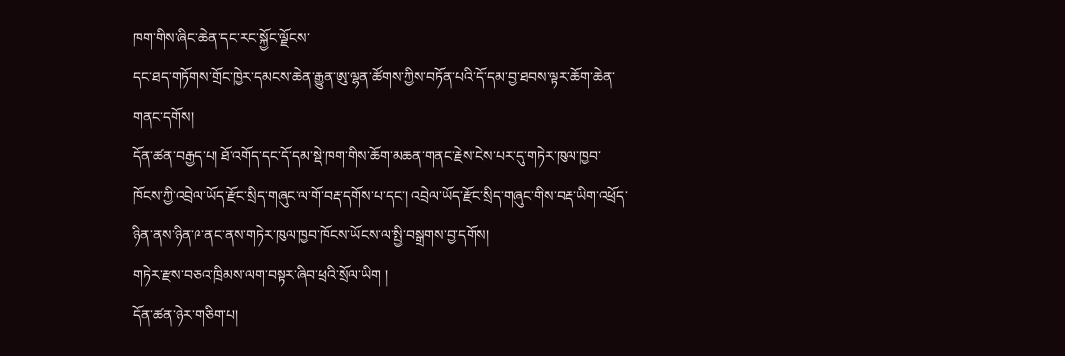ཁག་གིས་ཞིང་ཆེན་དང་རང་སྐྱོང་ལྗོངས་
དང་ཐད་གཏོགས་གྲོང་ཁྱེར་དམངས་ཆེན་རྒྱུན་ཨུ་ལྷན་ཚོགས་ཀྱིས་བཏོན་པའི་དོ་དམ་བྱ་ཐབས་ལྟར་ཆོག་ཆེན་གནང་དགོས།
དོན་ཚན་བརྒྱད་པ། ཐོ་འགོད་དང་དོ་དམ་སྡེ་ཁག་གིས་ཆོག་མཆན་གནང་རྗེས་ངེས་པར་དུ་གཏེར་ཁུལ་ཁྱབ་ཁོངས་ཀྱི་འབྲེལ་ཡོད་རྫོང་སྲིད་གཞུང་ལ་གོ་བརྡ་དགོས་པ་དང་། འབྲེལ་ཡོད་རྫོང་སྲིད་གཞུང་གིས་བརྡ་ཡིག་འཕྲོད་ཉིན་ནས་ཉིན་༩་ནང་ནས་གཏེར་ཁུལ་ཁྱབ་ཁོངས་ཡོངས་ལ་སྤྱི་བསྒྲགས་བྱ་དགོས།
གཏེར་རྫས་བཅའ་ཁྲིམས་ལག་བསྟར་ཞིབ་ཕྲའི་སྲོལ་ཡིག །
དོན་ཚན་ཉེར་གཅིག་པ།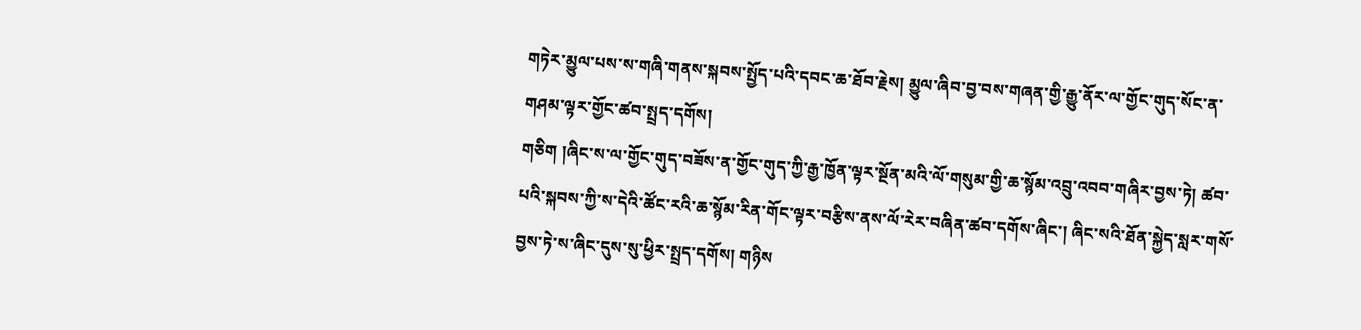གཏེར་མྱུལ་པས་ས་གཞི་གནས་སྐབས་སྤྱོད་པའི་དབང་ཆ་ཐོབ་རྗེས། མྱུལ་ཞིབ་བྱ་བས་གཞན་གྱི་རྒྱུ་ནོར་ལ་གྱོང་གུད་སོང་ན་གཤམ་ལྟར་གྱོང་ཚབ་སྤྲད་དགོས།
གཅིག །ཞིང་ས་ལ་གྱོང་གུད་བཟོས་ན་གྱོང་གུད་ཀྱི་རྒྱ་ཁྱོན་ལྟར་སྔོན་མའི་ལོ་གསུམ་གྱི་ཆ་སྙོམ་འབྲུ་འབབ་གཞིར་བྱས་ཏེ། ཚབ་པའི་སྐབས་ཀྱི་ས་དེའི་ཚོང་རའི་ཆ་སྙོམ་རིན་གོང་ལྟར་བརྩིས་ནས་ལོ་རེར་བཞིན་ཚབ་དགོས་ཞིང་། ཞིང་སའི་ཐོན་སྐྱེད་སླར་གསོ་བྱས་ཏེ་ས་ཞིང་དུས་སུ་ཕྱིར་སྤྲད་དགོས། གཉིས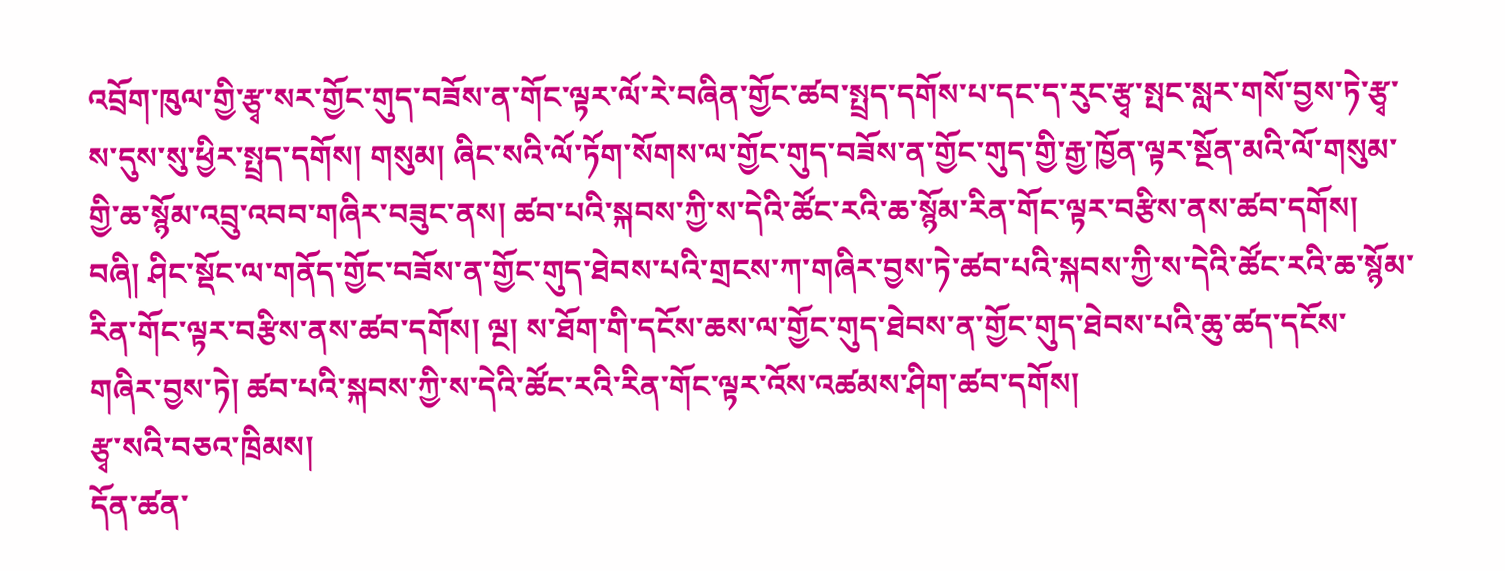འབྲོག་ཁུལ་གྱི་རྩྭ་སར་གྱོང་གུད་བཟོས་ན་གོང་ལྟར་ལོ་རེ་བཞིན་གྱོང་ཚབ་སྤྲད་དགོས་པ་དང་ད་རུང་རྩྭ་སྤང་སླར་གསོ་བྱས་ཏེ་རྩྭ་ས་དུས་སུ་ཕྱིར་སྤྲད་དགོས། གསུམ། ཞིང་སའི་ལོ་ཏོག་སོགས་ལ་གྱོང་གུད་བཟོས་ན་གྱོང་གུད་གྱི་རྒྱ་ཁྱོན་ལྟར་སྔོན་མའི་ལོ་གསུམ་གྱི་ཆ་སྙོམ་འབྲུ་འབབ་གཞིར་བཟུང་ནས། ཚབ་པའི་སྐབས་ཀྱི་ས་དེའི་ཚོང་རའི་ཆ་སྙོམ་རིན་གོང་ལྟར་བརྩིས་ནས་ཚབ་དགོས། བཞི། ཤིང་སྡོང་ལ་གནོད་གྱོང་བཟོས་ན་གྱོང་གུད་ཐེབས་པའི་གྲངས་ཀ་གཞིར་བྱས་ཏེ་ཚབ་པའི་སྐབས་ཀྱི་ས་དེའི་ཚོང་རའི་ཆ་སྙོམ་རིན་གོང་ལྟར་བརྩིས་ནས་ཚབ་དགོས། ལྔ། ས་ཐོག་གི་དངོས་ཆས་ལ་གྱོང་གུད་ཐེབས་ན་གྱོང་གུད་ཐེབས་པའི་ཆུ་ཚད་དངོས་གཞིར་བྱས་ཏེ། ཚབ་པའི་སྐབས་ཀྱི་ས་དེའི་ཚོང་རའི་རིན་གོང་ལྟར་འོས་འཚམས་ཤིག་ཚབ་དགོས།
རྩྭ་སའི་བཅའ་ཁྲིམས།
དོན་ཚན་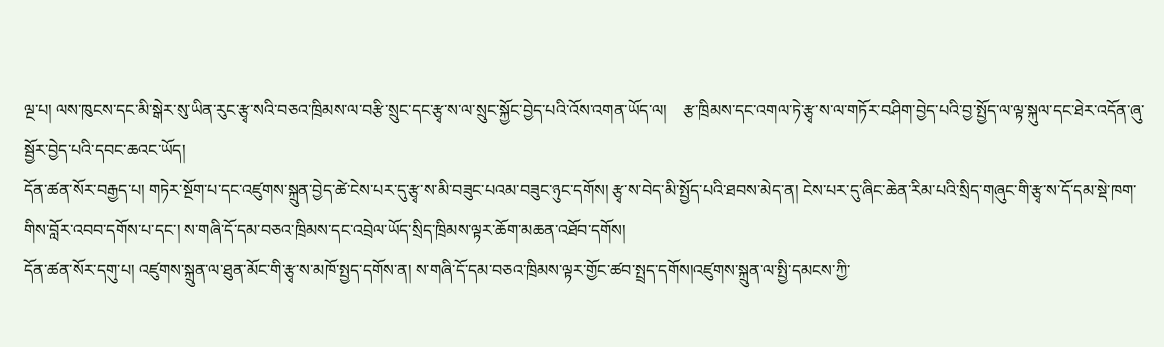ལྔ་པ། ལས་ཁུངས་དང་མི་སྒེར་སུ་ཡིན་རུང་རྩྭ་སའི་བཅའ་ཁྲིམས་ལ་བརྩི་སྲུང་དང་རྩྭ་ས་ལ་སྲུང་སྐྱོང་བྱེད་པའི་འོས་འགན་ཡོད་ལ།    རྩ་ཁྲིམས་དང་འགལ་ཏེ་རྩྭ་ས་ལ་གཏོར་བཤིག་བྱེད་པའི་བྱ་སྤྱོད་ལ་ལྟ་སྐུལ་དང་ཐེར་འདོན་ཞུ་སྦྱོར་བྱེད་པའི་དབང་ཆའང་ཡོད།
དོན་ཚན་སོར་བརྒྱད་པ། གཏེར་སྔོག་པ་དང་འཛུགས་སྐྲུན་བྱེད་ཚེ་ངེས་པར་དུ་རྩྭ་ས་མི་བཟུང་པའམ་བཟུང་ཉུང་དགོས། རྩྭ་ས་བེད་མི་སྤྱོད་པའི་ཐབས་མེད་ན། ངེས་པར་དུ་ཞིང་ཆེན་རིམ་པའི་སྲིད་གཞུང་གི་རྩྭ་ས་དོ་དམ་སྡེ་ཁག་གིས་བློར་འབབ་དགོས་པ་དང་། ས་གཞི་དོ་དམ་བཅའ་ཁྲིམས་དང་འབྲེལ་ཡོད་སྲིད་ཁྲིམས་ལྟར་ཆོག་མཆན་འཐོབ་དགོས།
དོན་ཚན་སོར་དགུ་པ། འཛུགས་སྐྲུན་ལ་ཐུན་མོང་གི་རྩྭ་ས་མཁོ་སྤྱད་དགོས་ན། ས་གཞི་དོ་དམ་བཅའ་ཁྲིམས་ལྟར་གྱོང་ཚབ་སྤྲད་དགོས།འཛུགས་སྐྲུན་ལ་སྤྱི་དམངས་ཀྱི་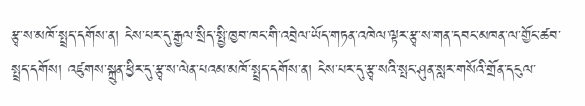རྩྭ་ས་མཁོ་སྤྲད་དགོས་ན། ངེས་པར་དུ་རྒྱལ་སྲིད་སྤྱི་ཁྱབ་ཁང་གི་འབྲེལ་ཡོད་གཏན་འཁེལ་ལྟར་རྩྭ་ས་གན་དབང་མཁན་ལ་གྱོང་ཚབ་སྤྲད་དགོས། འཛུགས་སྐྲུན་ཕྱིར་དུ་རྩྭ་ས་ལེན་པའམ་མཁོ་སྤྲད་དགོས་ན། ངེས་པར་དུ་རྩྭ་སའི་སྤང་ཤུན་སླར་གསོའི་གྲོན་དངུལ་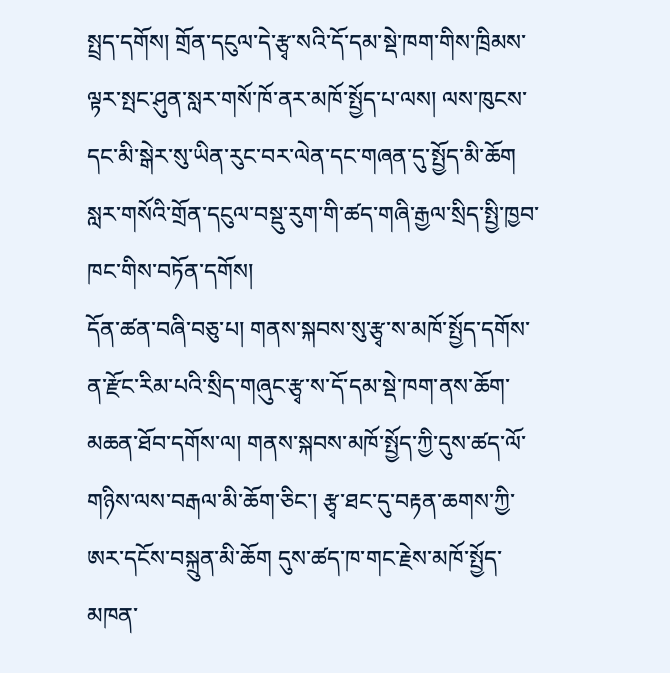སྤྲད་དགོས། གྲོན་དངུལ་དེ་རྩྭ་སའི་དོ་དམ་སྡེ་ཁག་གིས་ཁྲིམས་ལྟར་སྤང་ཤུན་སླར་གསོ་ཁོ་ནར་མཁོ་སྤྱོད་པ་ལས། ལས་ཁུངས་དང་མི་སྒེར་སུ་ཡིན་རུང་བར་ལེན་དང་གཞན་དུ་སྤྱོད་མི་ཆོག སླར་གསོའི་གྲོན་དངུལ་བསྡུ་རུག་གི་ཚད་གཞི་རྒྱལ་སྲིད་སྤྱི་ཁྱབ་ཁང་གིས་བཏོན་དགོས།
དོན་ཚན་བཞི་བཅུ་པ། གནས་སྐབས་སུ་རྩྭ་ས་མཁོ་སྤྱོད་དགོས་ན་རྫོང་རིམ་པའི་སྲིད་གཞུང་རྩྭ་ས་དོ་དམ་སྡེ་ཁག་ནས་ཆོག་མཆན་ཐོབ་དགོས་ལ། གནས་སྐབས་མཁོ་སྤྱོད་ཀྱི་དུས་ཚད་ལོ་གཉིས་ལས་བརྒལ་མི་ཆོག་ཅིང་། རྩྭ་ཐང་དུ་བརྟན་ཆགས་ཀྱི་ཨར་དངོས་བསྐྲུན་མི་ཆོག དུས་ཚད་ཁ་གང་རྗེས་མཁོ་སྤྱོད་མཁན་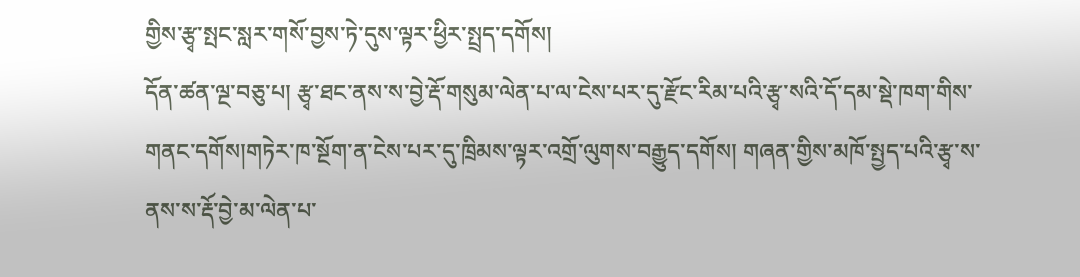གྱིས་རྩྭ་སྤང་སླར་གསོ་བྱས་ཏེ་དུས་ལྟར་ཕྱིར་སྤྲད་དགོས།
དོན་ཚན་ལྔ་བཅུ་པ། རྩྭ་ཐང་ནས་ས་བྱེ་རྡོ་གསུམ་ལེན་པ་ལ་ངེས་པར་དུ་རྫོང་རིམ་པའི་རྩྭ་སའི་དོ་དམ་སྡེ་ཁག་གིས་གནང་དགོས།གཏེར་ཁ་སྔོག་ན་ངེས་པར་དུ་ཁྲིམས་ལྟར་འགྲོ་ལུགས་བརྒྱུད་དགོས། གཞན་གྱིས་མཁོ་སྤྱད་པའི་རྩྭ་ས་ནས་ས་རྡོ་བྱེ་མ་ལེན་པ་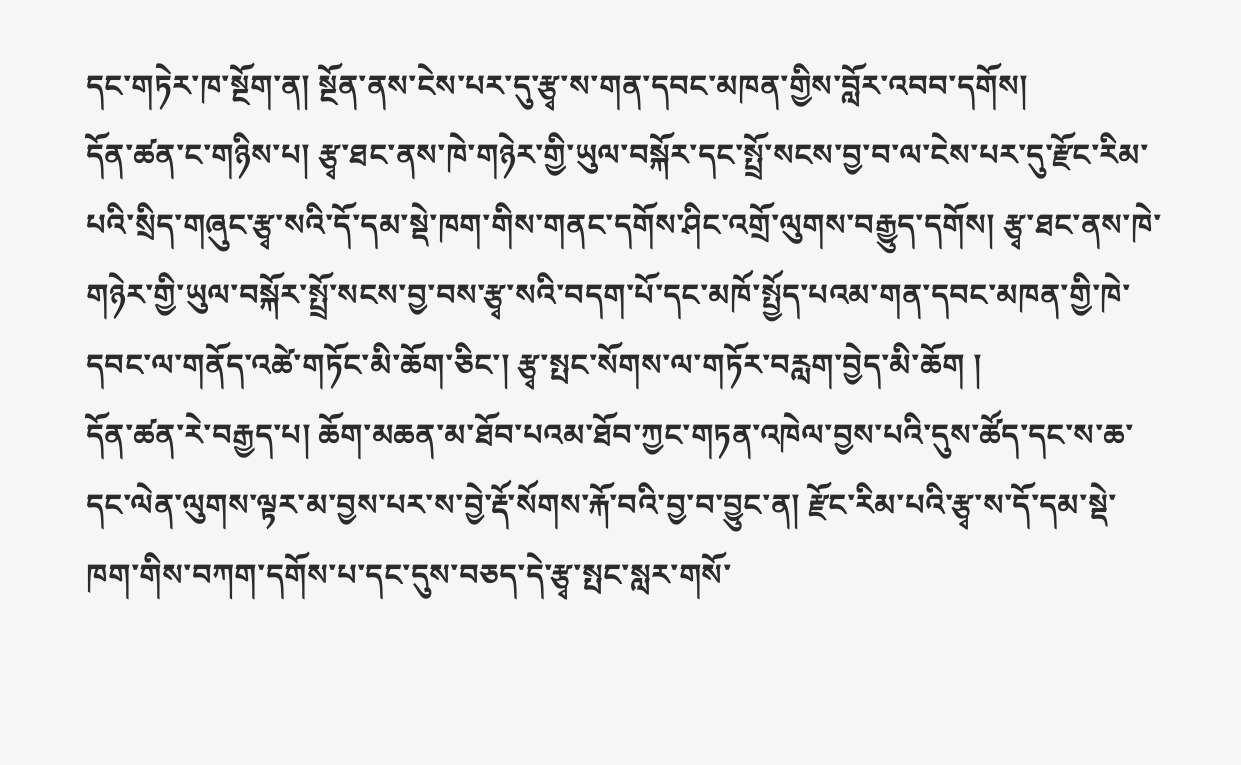དང་གཏེར་ཁ་སྔོག་ན། སྔོན་ནས་ངེས་པར་དུ་རྩྭ་ས་གན་དབང་མཁན་གྱིས་བློར་འབབ་དགོས།
དོན་ཚན་ང་གཉིས་པ། རྩྭ་ཐང་ནས་ཁེ་གཉེར་གྱི་ཡུལ་བསྐོར་དང་སྤྲོ་སངས་བྱ་བ་ལ་ངེས་པར་དུ་རྫོང་རིམ་པའི་སྲིད་གཞུང་རྩྭ་སའི་དོ་དམ་སྡེ་ཁག་གིས་གནང་དགོས་ཤིང་འགྲོ་ལུགས་བརྒྱུད་དགོས། རྩྭ་ཐང་ནས་ཁེ་གཉེར་གྱི་ཡུལ་བསྐོར་སྤྲོ་སངས་བྱ་བས་རྩྭ་སའི་བདག་པོ་དང་མཁོ་སྤྱོད་པའམ་གན་དབང་མཁན་གྱི་ཁེ་དབང་ལ་གནོད་འཚེ་གཏོང་མི་ཆོག་ཅིང་། རྩྭ་སྤང་སོགས་ལ་གཏོར་བརླག་བྱེད་མི་ཆོག །
དོན་ཚན་རེ་བརྒྱད་པ། ཆོག་མཆན་མ་ཐོབ་པའམ་ཐོབ་ཀྱང་གཏན་འཁེལ་བྱས་པའི་དུས་ཚོད་དང་ས་ཆ་དང་ལེན་ལུགས་ལྟར་མ་བྱས་པར་ས་བྱེ་རྡོ་སོགས་རྐོ་བའི་བྱ་བ་བྱུང་ན། རྫོང་རིམ་པའི་རྩྭ་ས་དོ་དམ་སྡེ་ཁག་གིས་བཀག་དགོས་པ་དང་དུས་བཅད་དེ་རྩྭ་སྤང་སླར་གསོ་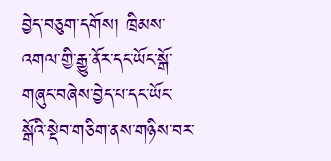བྱེད་བཅུག་དགོས། ཁྲིམས་འགལ་གྱི་རྒྱུ་ནོར་དང་ཡོང་སྒོ་གཞུང་བཞེས་བྱེད་པ་དང་ཡོང་སྒོའི་སྡེབ་གཅིག་ནས་གཉིས་བར་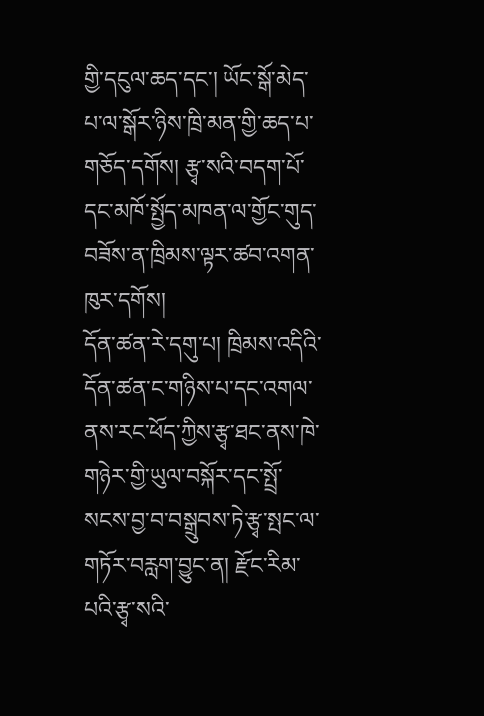གྱི་དངུལ་ཆད་དང་། ཡོང་སྒོ་མེད་པ་ལ་སྒོར་ཉིས་ཁྲི་མན་གྱི་ཆད་པ་གཅོད་དགོས། རྩྭ་སའི་བདག་པོ་དང་མཁོ་སྤྱོད་མཁན་ལ་གྱོང་གུད་བཟོས་ན་ཁྲིམས་ལྟར་ཚབ་འགན་ཁུར་དགོས།
དོན་ཚན་རེ་དགུ་པ། ཁྲིམས་འདིའི་དོན་ཚན་ང་གཉིས་པ་དང་འགལ་ནས་རང་ཕོད་ཀྱིས་རྩྭ་ཐང་ནས་ཁེ་གཉེར་གྱི་ཡུལ་བསྐོར་དང་སྤྲོ་སངས་བྱ་བ་བསྒྲུབས་ཏེ་རྩྭ་སྤང་ལ་གཏོར་བརླག་བྱུང་ན། རྫོང་རིམ་པའི་རྩྭ་སའི་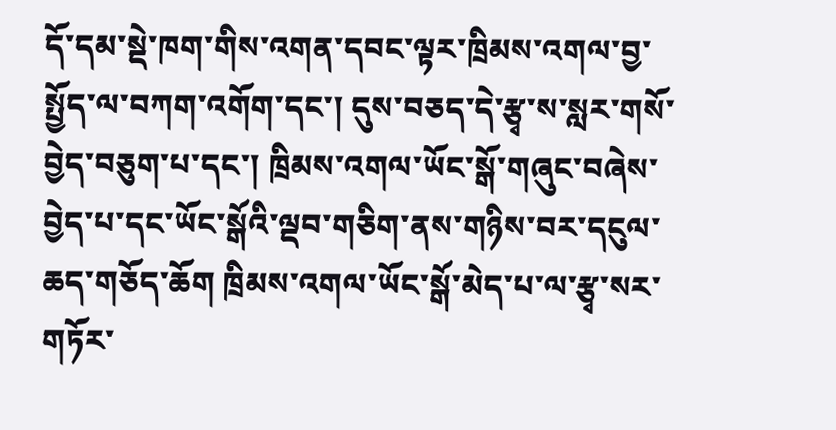དོ་དམ་སྡེ་ཁག་གིས་འགན་དབང་ལྟར་ཁྲིམས་འགལ་བྱ་སྤྱོད་ལ་བཀག་འགོག་དང་། དུས་བཅད་དེ་རྩྭ་ས་སླར་གསོ་བྱེད་བཅུག་པ་དང་། ཁྲིམས་འགལ་ཡོང་སྒོ་གཞུང་བཞེས་བྱེད་པ་དང་ཡོང་སྒོའི་ལྡབ་གཅིག་ནས་གཉིས་བར་དངུལ་ཆད་གཅོད་ཆོག ཁྲིམས་འགལ་ཡོང་སྒོ་མེད་པ་ལ་རྩྭ་སར་གཏོར་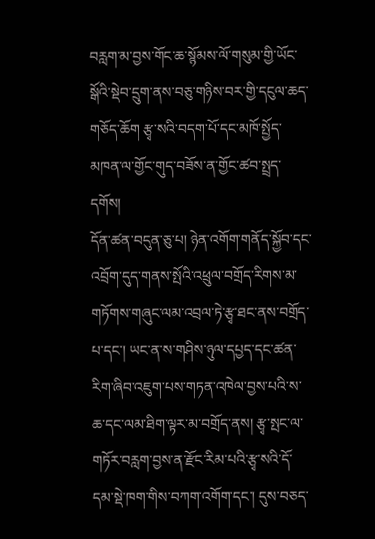བརླག་མ་བྱས་གོང་ཆ་སྙོམས་ལོ་གསུམ་གྱི་ཡོང་སྒོའི་སྡེབ་དྲུག་ནས་བཅུ་གཉིས་བར་གྱི་དངུལ་ཆད་གཅོད་ཆོག རྩྭ་སའི་བདག་པོ་དང་མཁོ་སྤྱོད་མཁན་ལ་གྱོང་གུད་བཟོས་ན་གྱོང་ཚབ་སྤྲད་དགོས།
དོན་ཚན་བདུན་ཅུ་པ། ཉེན་འགོག་གནོད་སྐྱོབ་དང་འབྲོག་དུད་གནས་སྤོའི་འཕྲུལ་བགྲོད་རིགས་མ་གཏོགས་གཞུང་ལམ་འབྲལ་ཏེ་རྩྭ་ཐང་ནས་བགྲོད་པ་དང་། ཡང་ན་ས་གཤིས་ཉུལ་དཔྱད་དང་ཚན་རིག་ཞིབ་འཇུག་པས་གཏན་འཁེལ་བྱས་པའི་ས་ཆ་དང་ལམ་ཐིག་ལྟར་མ་བགྲོད་ནས། རྩྭ་སྤང་ལ་གཏོར་བརླག་བྱས་ན་རྫོང་རིམ་པའི་རྩྭ་སའི་དོ་དམ་སྡེ་ཁག་གིས་བཀག་འགོག་དང་། དུས་བཅད་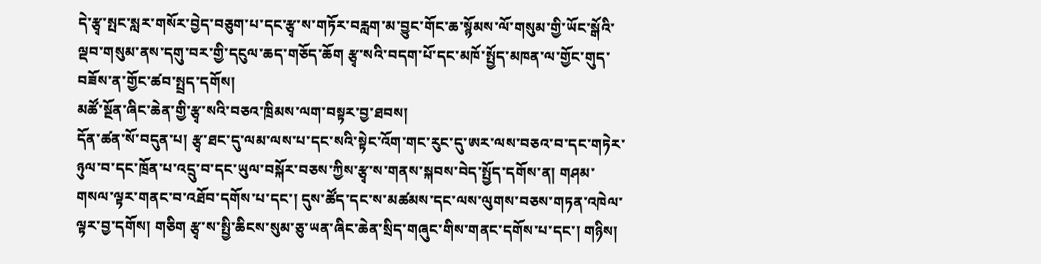དེ་རྩྭ་སྤང་སླར་གསོར་བྱེད་བཅུག་པ་དང་རྩྭ་ས་གཏོར་བརླག་མ་བྱུང་གོང་ཆ་སྙོམས་ལོ་གསུམ་གྱི་ཡོང་སྒོའི་ལྡབ་གསུམ་ནས་དགུ་བར་གྱི་དངུལ་ཆད་གཅོད་ཆོག རྩྭ་སའི་བདག་པོ་དང་མཁོ་སྤྱོད་མཁན་ལ་གྱོང་གུད་བཟོས་ན་གྱོང་ཚབ་སྤྲད་དགོས།
མཚོ་སྔོན་ཞིང་ཆེན་གྱི་རྩྭ་སའི་བཅའ་ཁྲིམས་ལག་བསྟར་བྱ་ཐབས།
དོན་ཚན་སོ་བདུན་པ། རྩྭ་ཐང་དུ་ལམ་ལས་པ་དང་སའི་སྟེང་འོག་གང་རུང་དུ་ཨར་ལས་བཅའ་བ་དང་གཏེར་ཉུལ་བ་དང་ཁྲོན་པ་འདྲུ་བ་དང་ཡུལ་བསྐོར་བཅས་ཀྱིས་རྩྭ་ས་གནས་སྐབས་བེད་སྤྱོད་དགོས་ན། གཤམ་གསལ་ལྟར་གནང་བ་འཐོབ་དགོས་པ་དང་། དུས་ཚོད་དང་ས་མཚམས་དང་ལས་ལུགས་བཅས་གཏན་འཁེལ་ལྟར་བྱ་དགོས། གཅིག རྩྭ་ས་སྤྱི་ཆིངས་སུམ་ཅུ་ཡན་ཞིང་ཆེན་སྲིད་གཞུང་གིས་གནང་དགོས་པ་དང་། གཉིས།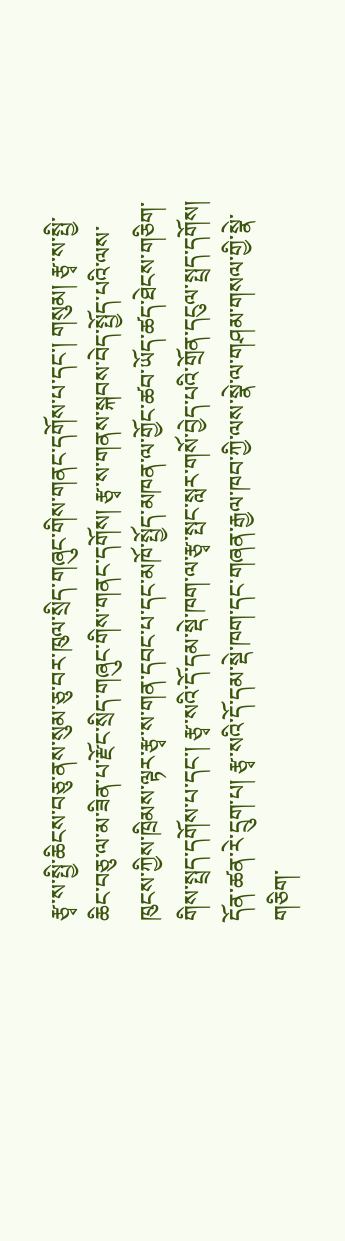རྩྭ་ས་སྤྱི་ཆིངས་བཅུ་ནས་སུམ་ཅུ་བར་ཁུལ་སྲིད་གཞུང་གིས་གནང་དགོས་པ་དང་། གསུམ། རྩྭ་ས་སྤྱི་ཆིང་བཅུ་ལ་མ་ཟིན་པ་རྫོང་སྲིད་གཞུང་གིས་གནང་དགོས། རྩྭ་ས་གནས་སྐབས་བེད་སྤྱོད་པའི་ལས་ཁུངས་ཀྱིས་ཁྲིམས་ལྟར་རྩྭ་ས་གན་དབང་པ་དང་མཁོ་སྤྱོད་མཁན་ལ་གྱོང་ཚབ་ཡོད་ཚད་ཐེངས་གཅིག་གིས་སྤྲད་དགོས་པ་དང་། རྩྭ་སའི་དོ་དམ་སྡེ་ཁག་ལ་རྩྭ་སྤང་སླར་གསོ་བྱེད་པའི་གྲོན་དངུལ་སྤྲད་དགོས།
དོན་ཚན་རེ་དྲུག་པ། རྩྭ་སའི་དོ་དམ་སྡེ་ཁག་དང་གཞན་རྒྱལ་ཁབ་ཀྱི་ལས་སྣེ་ལ་གཤམ་གསལ་གྱི་སྣེ་གཅིག་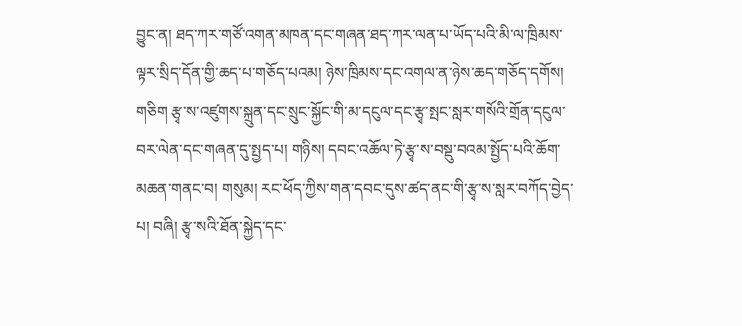བྱུང་ན། ཐད་ཀར་གཙོ་འགན་མཁན་དང་གཞན་ཐད་ཀར་ལན་པ་ཡོད་པའི་མི་ལ་ཁྲིམས་ལྟར་སྲིད་དོན་གྱི་ཆད་པ་གཅོད་པའམ། ཉེས་ཁྲིམས་དང་འགལ་ན་ཉེས་ཆད་གཅོད་དགོས། གཅིག རྩྭ་ས་འཛུགས་སྐྲུན་དང་སྲུང་སྐྱོང་གི་མ་དངུལ་དང་རྩྭ་སྤང་སླར་གསོའི་གྲོན་དངུལ་བར་ལེན་དང་གཞན་དུ་སྤྱད་པ། གཉིས། དབང་འཆོལ་ཏེ་རྩྭ་ས་བསྡུ་བའམ་སྤྱོད་པའི་ཆོག་མཆན་གནང་བ། གསུམ། རང་ཕོད་ཀྱིས་གན་དབང་དུས་ཚད་ནང་གི་རྩྭ་ས་སླར་བཀོད་བྱེད་པ། བཞི། རྩྭ་སའི་ཐོན་སྐྱེད་དང་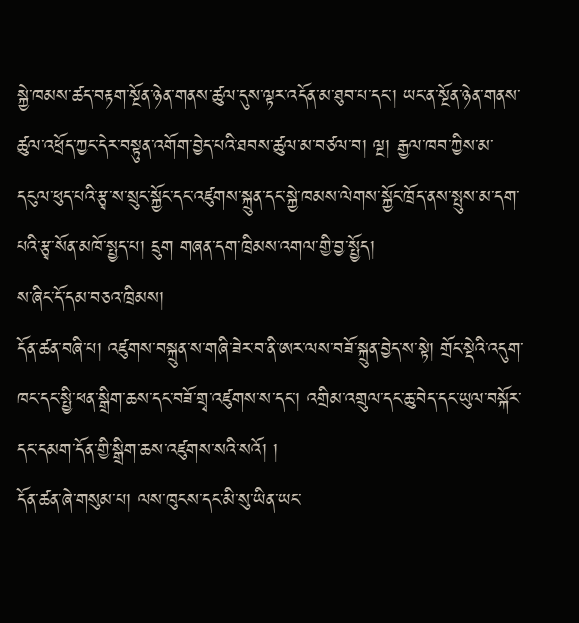སྐྱེ་ཁམས་ཚད་བརྟག་སྔོན་ཉེན་གནས་ཚུལ་དུས་ལྟར་འདོན་མ་ཐུབ་པ་དང་། ཡང་ན་སྔོན་ཉེན་གནས་ཚུལ་འཕྲོད་ཀྱང་དེར་བསྟུན་འགོག་བྱེད་པའི་ཐབས་ཚུལ་མ་བཙལ་བ། ལྔ། རྒྱལ་ཁབ་ཀྱིས་མ་དངུལ་ཕུད་པའི་རྩྭ་ས་སྲུང་སྐྱོང་དང་འཛུགས་སྐྲུན་དང་སྐྱེ་ཁམས་ལེགས་སྐྱོང་ཁྲོད་ནས་སྤུས་མ་དག་པའི་རྩྭ་སོན་མཁོ་སྤྱད་པ། དྲུག གཞན་དག་ཁྲིམས་འགལ་གྱི་བྱ་སྤྱོད།
ས་ཞིང་དོ་དམ་བཅའ་ཁྲིམས།
དོན་ཚན་བཞི་པ། འཛུགས་བསྐྲུན་ས་གཞི་ཟེར་བ་ནི་ཨར་ལས་བཟོ་སྐྲུན་བྱེད་ས་སྟེ། གྲོང་སྡེའི་འདུག་ཁང་དང་སྤྱི་ཕན་སྒྲིག་ཆས་དང་བཟོ་གྲྭ་འཛུགས་ས་དང་། འགྲིམ་འགྲུལ་དང་ཆུ་བེད་དང་ཡུལ་བསྐོར་དང་དམག་དོན་གྱི་སྒྲིག་ཆས་འཛུགས་སའི་སའོ། །
དོན་ཚན་ཞེ་གསུམ་པ། ལས་ཁུངས་དང་མི་སུ་ཡིན་ཡང་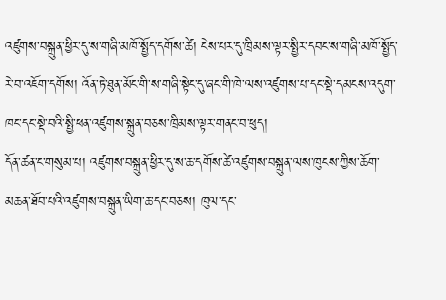འཛུགས་བསྐྲུན་ཕྱིར་དུ་ས་གཞི་མཁོ་སྤྱོད་དགོས་ཚེ། ངེས་པར་དུ་ཁྲིམས་ལྟར་སྤྱིར་དབང་ས་གཞི་མཁོ་སྤྱོད་རེ་བ་འཇོག་དགོས། འོན་ཏེ་ཐུན་མོང་གི་ས་གཞི་སྟེང་དུ་ཞང་གི་ཁེ་ལས་འཛུགས་པ་དང་སྡེ་དམངས་འདུག་ཁང་དང་སྡེ་བའི་སྤྱི་ཕན་འཛུགས་སྐྲུན་བཅས་ཁྲིམས་ལྟར་གནང་བ་ཕུད།
དོན་ཚན་ང་གསུམ་པ། འཛུགས་བསྐྲུན་ཕྱིར་དུ་ས་ཆ་དགོས་ཚེ་འཛུགས་བསྐྲུན་ལས་ཁུངས་ཀྱིས་ཆོག་མཆན་ཐོབ་པའི་འཛུགས་བསྐྲུན་ཡིག་ཆ་དང་བཅས། ཁུལ་དང་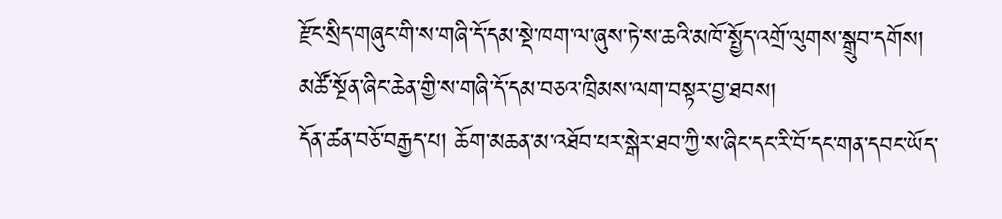རྫོང་སྲིད་གཞུང་གི་ས་གཞི་དོ་དམ་སྡེ་ཁག་ལ་ཞུས་ཏེ་ས་ཆའི་མཁོ་སྤྱོད་འགྲོ་ལུགས་སྒྲུབ་དགོས།
མཚོ་སྔོན་ཞིང་ཆེན་གྱི་ས་གཞི་དོ་དམ་བཅའ་ཁྲིམས་ལག་བསྟར་བྱ་ཐབས།
དོན་ཚན་བཅོ་བརྒྱད་པ། ཆོག་མཆན་མ་འཐོབ་པར་སྒེར་ཐབ་ཀྱི་ས་ཞིང་དང་རི་བོ་དང་གན་དབང་ཡོད་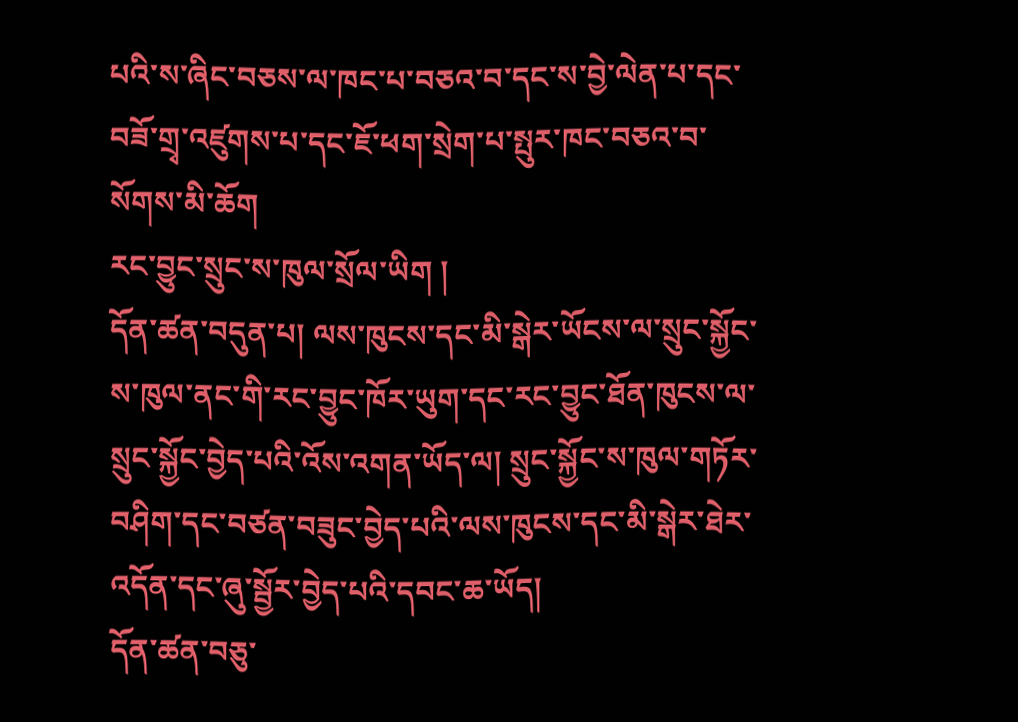པའི་ས་ཞིང་བཅས་ལ་ཁང་པ་བཅའ་བ་དང་ས་བྱེ་ལེན་པ་དང་བཟོ་གྲྭ་འཛུགས་པ་དང་ཇོ་ཕག་སྲེག་པ་སྤུར་ཁང་བཅའ་བ་སོགས་མི་ཆོག
རང་བྱུང་སྲུང་ས་ཁུལ་སྲོལ་ཡིག །
དོན་ཚན་བདུན་པ། ལས་ཁུངས་དང་མི་སྒེར་ཡོངས་ལ་སྲུང་སྐྱོང་ས་ཁུལ་ནང་གི་རང་བྱུང་ཁོར་ཡུག་དང་རང་བྱུང་ཐོན་ཁུངས་ལ་སྲུང་སྐྱོང་བྱེད་པའི་འོས་འགན་ཡོད་ལ། སྲུང་སྐྱོང་ས་ཁུལ་གཏོར་བཤིག་དང་བཙན་བཟུང་བྱེད་པའི་ལས་ཁུངས་དང་མི་སྒེར་ཐེར་འདོན་དང་ཞུ་སྦྱོར་བྱེད་པའི་དབང་ཆ་ཡོད།
དོན་ཚན་བཅུ་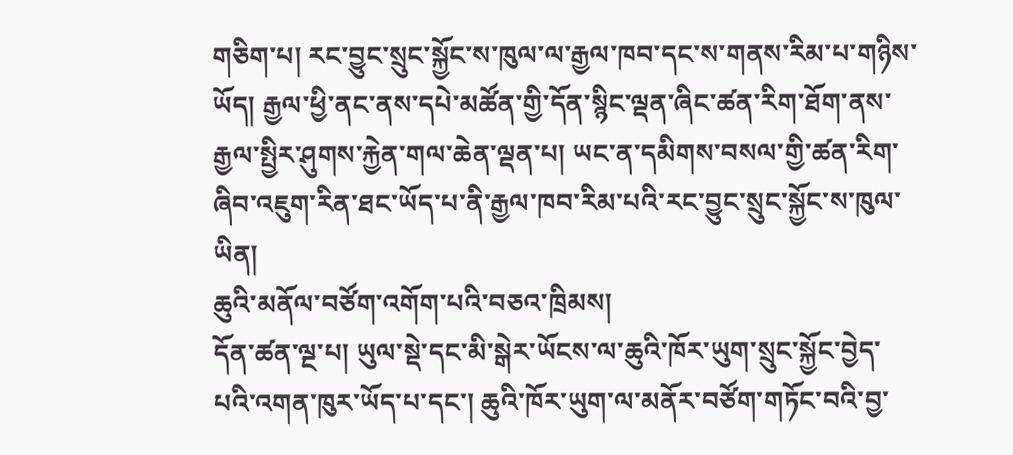གཅིག་པ། རང་བྱུང་སྲུང་སྐྱོང་ས་ཁུལ་ལ་རྒྱལ་ཁབ་དང་ས་གནས་རིམ་པ་གཉིས་ཡོད། རྒྱལ་ཕྱི་ནང་ནས་དཔེ་མཚོན་གྱི་དོན་སྙིང་ལྡན་ཞིང་ཚན་རིག་ཐོག་ནས་རྒྱལ་སྤྱིར་ཤུགས་རྐྱེན་གལ་ཆེན་ལྡན་པ། ཡང་ན་དམིགས་བསལ་གྱི་ཚན་རིག་ཞིབ་འཇུག་རིན་ཐང་ཡོད་པ་ནི་རྒྱལ་ཁབ་རིམ་པའི་རང་བྱུང་སྲུང་སྐྱོང་ས་ཁུལ་ཡིན།
ཆུའི་མནོལ་བཙོག་འགོག་པའི་བཅའ་ཁྲིམས།
དོན་ཚན་ལྔ་པ། ཡུལ་སྡེ་དང་མི་སྒེར་ཡོངས་ལ་ཆུའི་ཁོར་ཡུག་སྲུང་སྐྱོང་བྱེད་པའི་འགན་ཁུར་ཡོད་པ་དང་། ཆུའི་ཁོར་ཡུག་ལ་མནོར་བཙོག་གཏོང་བའི་བྱ་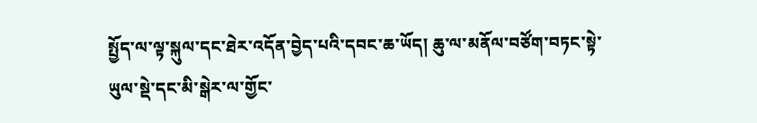སྤྱོད་ལ་ལྟ་སྐུལ་དང་ཐེར་འདོན་བྱེད་པའི་དབང་ཆ་ཡོད། ཆུ་ལ་མནོལ་བཙོག་བཏང་སྟེ་ཡུལ་སྡེ་དང་མི་སྒེར་ལ་གྱོང་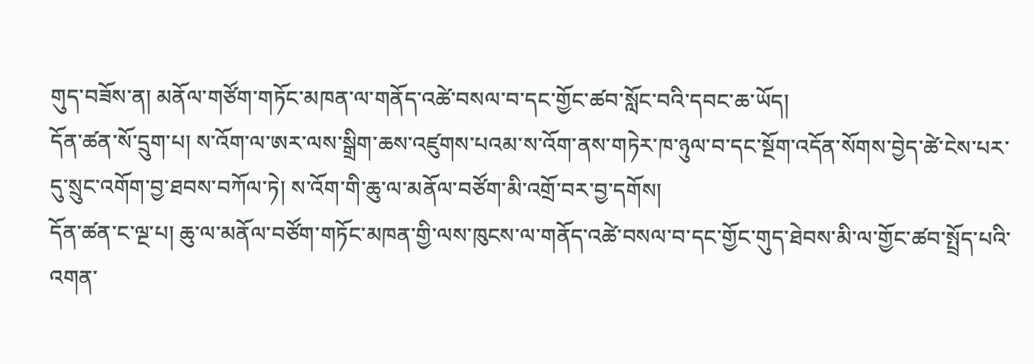གུད་བཟོས་ན། མནོལ་གཙོག་གཏོང་མཁན་ལ་གནོད་འཚེ་བསལ་བ་དང་གྱོང་ཚབ་སློང་བའི་དབང་ཆ་ཡོད།
དོན་ཚན་སོ་དྲུག་པ། ས་འོག་ལ་ཨར་ལས་སྒྲིག་ཆས་འཛུགས་པའམ་ས་འོག་ནས་གཏེར་ཁ་ཉུལ་བ་དང་སྔོག་འདོན་སོགས་བྱེད་ཚེ་ངེས་པར་དུ་སྲུང་འགོག་བྱ་ཐབས་བཀོལ་ཏེ། ས་འོག་གི་ཆུ་ལ་མནོལ་བཙོག་མི་འགྲོ་བར་བྱ་དགོས།
དོན་ཚན་ང་ལྔ་པ། ཆུ་ལ་མནོལ་བཙོག་གཏོང་མཁན་གྱི་ལས་ཁུངས་ལ་གནོད་འཚེ་བསལ་བ་དང་གྱོང་གུད་ཐེབས་མི་ལ་གྱོང་ཚབ་སྤྲོད་པའི་འགན་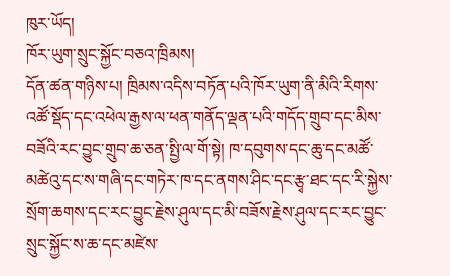ཁུར་ཡོད།
ཁོར་ཡུག་སྲུང་སྐྱོང་བཅའ་ཁྲིམས།
དོན་ཚན་གཉིས་པ། ཁྲིམས་འདིས་བཏོན་པའི་ཁོར་ཡུག་ནི་མིའི་རིགས་འཚོ་སྡོད་དང་འཕེལ་རྒྱས་ལ་ཕན་གནོད་ལྡན་པའི་གདོད་གྲུབ་དང་མིས་བཟོའི་རང་བྱུང་གྲུབ་ཆ་ཅན་སྤྱི་ལ་གོ་སྟེ། ཁ་དབུགས་དང་ཆུ་དང་མཚོ་མཚེའུ་དང་ས་གཞི་དང་གཏེར་ཁ་དང་ནགས་ཤིང་དང་རྩྭ་ཐང་དང་རི་སྐྱེས་སྲོག་ཆགས་དང་རང་བྱུང་རྗེས་ཤུལ་དང་མི་བཟོས་རྗེས་ཤུལ་དང་རང་བྱུང་སྲུང་སྐྱོང་ས་ཆ་དང་མཛེས་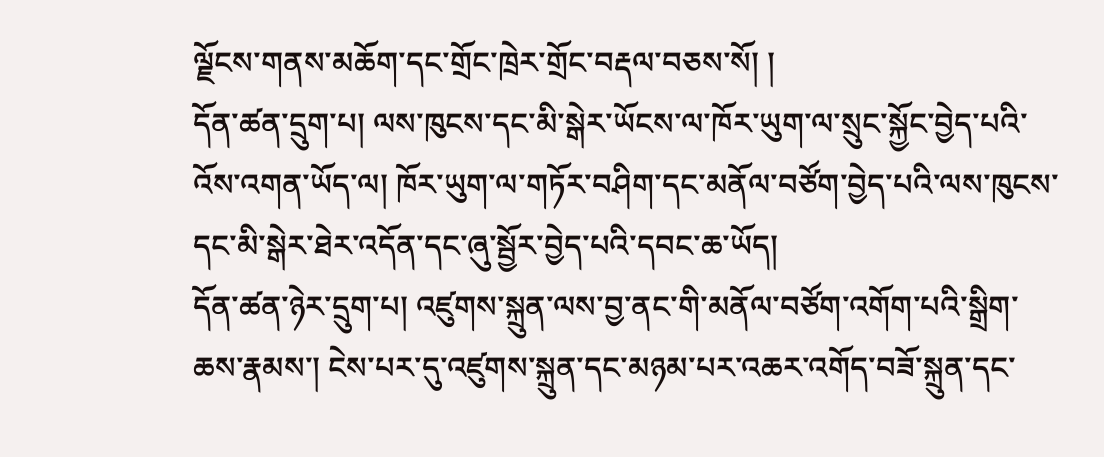ལྗོངས་གནས་མཆོག་དང་གྲོང་ཁྲེར་གྲོང་བརྡལ་བཅས་སོ། །
དོན་ཚན་དྲུག་པ། ལས་ཁུངས་དང་མི་སྒེར་ཡོངས་ལ་ཁོར་ཡུག་ལ་སྲུང་སྐྱོང་བྱེད་པའི་འོས་འགན་ཡོད་ལ། ཁོར་ཡུག་ལ་གཏོར་བཤིག་དང་མནོལ་བཙོག་བྱེད་པའི་ལས་ཁུངས་དང་མི་སྒེར་ཐེར་འདོན་དང་ཞུ་སྦྱོར་བྱེད་པའི་དབང་ཆ་ཡོད།
དོན་ཚན་ཉེར་དྲུག་པ། འཛུགས་སྐྲུན་ལས་བྱ་ནང་གི་མནོལ་བཙོག་འགོག་པའི་སྒྲིག་ཆས་རྣམས་། ངེས་པར་དུ་འཛུགས་སྐྲུན་དང་མཉམ་པར་འཆར་འགོད་བཟོ་སྐྲུན་དང་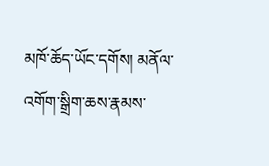མཁོ་ཆོད་ཡོང་དགོས། མནོལ་འགོག་སྒྲིག་ཆས་རྣམས་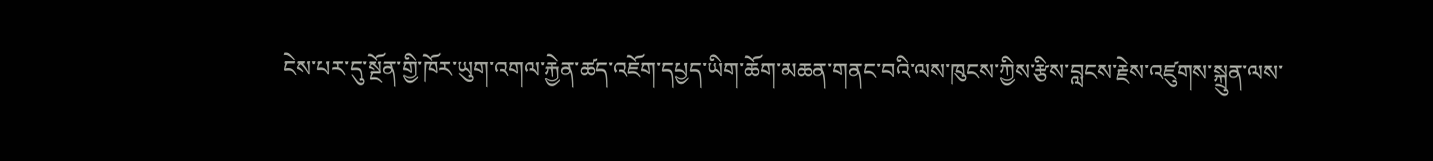ངེས་པར་དུ་སྔོན་གྱི་ཁོར་ཡུག་འགལ་རྐྱེན་ཚད་འཇོག་དཔྱད་ཡིག་ཆོག་མཆན་གནང་བའི་ལས་ཁུངས་ཀྱིས་རྩིས་བླངས་རྗེས་འཛུགས་སྐྲུན་ལས་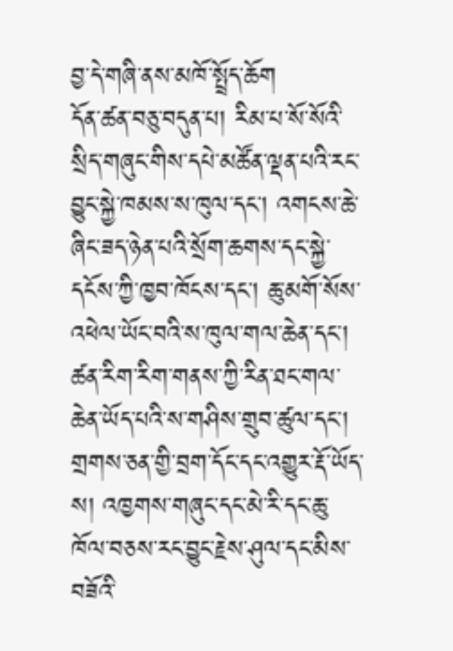བྱ་དེ་གཞི་ནས་མཁོ་སྤྲོད་ཆོག
དོན་ཚན་བཅུ་བདུན་པ། རིམ་པ་སོ་སོའི་སྲིད་གཞུང་གིས་དཔེ་མཚོན་ལྡན་པའི་རང་བྱུང་སྐྱེ་ཁམས་ས་ཁུལ་དང་། འགངས་ཆེ་ཞིང་ཟད་ཉེན་པའི་སྲོག་ཆགས་དང་སྐྱེ་དངོས་ཀྱི་ཁྱབ་ཁོངས་དང་། ཆུ་མགོ་སོས་འཕེལ་ཡོང་བའི་ས་ཁུལ་གལ་ཆེན་དང་། ཚན་རིག་རིག་གནས་ཀྱི་རིན་ཐང་གལ་ཆེན་ཡོད་པའི་ས་གཤིས་གྲུབ་ཚུལ་དང་། གྲགས་ཅན་གྱི་བྲག་དོང་དང་འགྱུར་རྡོ་ཡོད་ས། འཁྱགས་གཞུང་དང་མེ་རི་དང་ཆུ་ཁོལ་བཅས་རང་བྱུང་རྗེས་ཤུལ་དང་མིས་བཟོའི་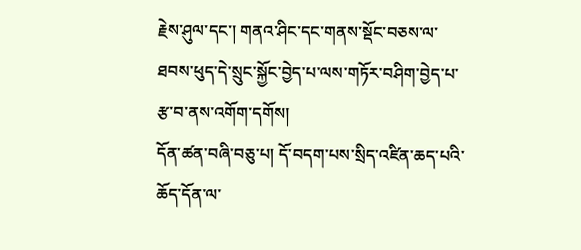རྗེས་ཤུལ་དང་། གནའ་ཤིང་དང་གནས་སྡོང་བཅས་ལ་ཐབས་ཕུད་དེ་སྲུང་སྐྱོང་བྱེད་པ་ལས་གཏོར་བཤིག་བྱེད་པ་རྩ་བ་ནས་འགོག་དགོས།
དོན་ཚན་བཞི་བཅུ་པ། དོ་བདག་པས་སྲིད་འཛིན་ཆད་པའི་ཆོད་དོན་ལ་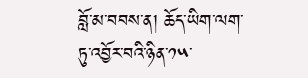བློ་མ་བབས་ན། ཆོད་ཡིག་ལག་ཏུ་འབྱོར་བའི་ཉིན་༡༥་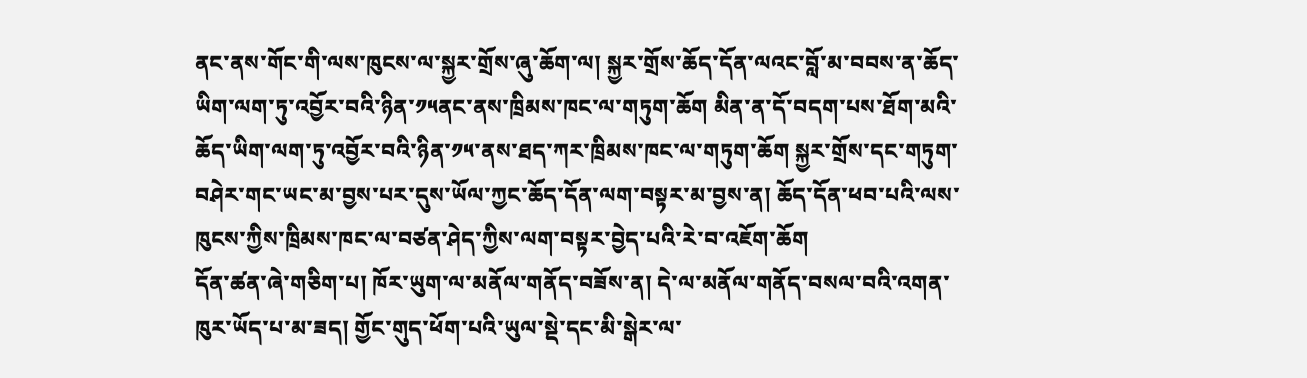ནང་ནས་གོང་གི་ལས་ཁུངས་ལ་སྐྱར་གྲོས་ཞུ་ཆོག་ལ། སྐྱར་གྲོས་ཆོད་དོན་ལའང་བློ་མ་བབས་ན་ཆོད་ཡིག་ལག་ཏུ་འབྱོར་བའི་ཉིན་༡༥ནང་ནས་ཁྲིམས་ཁང་ལ་གཏུག་ཆོག མིན་ན་དོ་བདག་པས་ཐོག་མའི་ཆོད་ཡིག་ལག་ཏུ་འབྱོར་བའི་ཉིན་༡༥་ནས་ཐད་ཀར་ཁྲིམས་ཁང་ལ་གཏུག་ཆོག སྐྱར་གྲོས་དང་གཏུག་བཤེར་གང་ཡང་མ་བྱས་པར་དུས་ཡོལ་ཀྱང་ཆོད་དོན་ལག་བསྟར་མ་བྱས་ན། ཆོད་དོན་ཕབ་པའི་ལས་ཁུངས་ཀྱིས་ཁྲིམས་ཁང་ལ་བཙན་ཤེད་ཀྱིས་ལག་བསྟར་བྱེད་པའི་རེ་བ་འཇོག་ཆོག
དོན་ཚན་ཞེ་གཅིག་པ། ཁོར་ཡུག་ལ་མནོལ་གནོད་བཟོས་ན། དེ་ལ་མནོལ་གནོད་བསལ་བའི་འགན་ཁུར་ཡོད་པ་མ་ཟད། གྱོང་གུད་ཕོག་པའི་ཡུལ་སྡེ་དང་མི་སྒེར་ལ་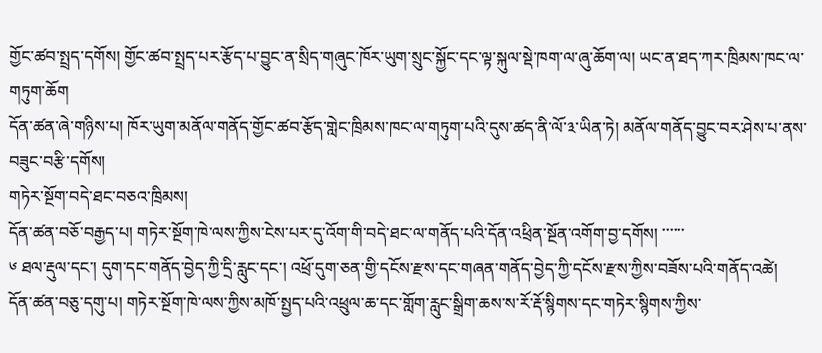གྱོང་ཚབ་སྤྲད་དགོས། གྱོང་ཚབ་སྤྲད་པར་རྩོད་པ་བྱུང་ན་སྲིད་གཞུང་ཁོར་ཡུག་སྲུང་སྐྱོང་དང་ལྟ་སྐུལ་སྡེ་ཁག་ལ་ཞུ་ཆོག་ལ། ཡང་ན་ཐད་ཀར་ཁྲིམས་ཁང་ལ་གཏུག་ཆོག
དོན་ཚན་ཞེ་གཉིས་པ། ཁོར་ཡུག་མནོལ་གནོད་གྱོང་ཚབ་རྩོད་གླེང་ཁྲིམས་ཁང་ལ་གཏུག་པའི་དུས་ཚད་ནི་ལོ་༣་ཡིན་ཏེ། མནོལ་གནོད་བྱུང་བར་ཤེས་པ་ནས་བཟུང་བརྩི་དགོས།
གཏེར་སྔོག་བདེ་ཐང་བཅའ་ཁྲིམས།
དོན་ཚན་བཅོ་བརྒྱད་པ། གཏེར་སྔོག་ཁེ་ལས་ཀྱིས་ངེས་པར་དུ་འོག་གི་བདེ་ཐང་ལ་གནོད་པའི་དོན་འཕྲིན་སྔོན་འགོག་བྱ་དགོས། ་་་་་་
༦ ཐལ་རྡུལ་དང་། དུག་དང་གནོད་བྱེད་ཀྱི་དྲི་རླུང་དང་། འཕྲོ་དུག་ཅན་གྱི་དངོས་རྫས་དང་གཞན་གནོད་བྱེད་ཀྱི་དངོས་རྫས་ཀྱིས་བཟོས་པའི་གནོད་འཚེ།
དོན་ཚན་བཅུ་དགུ་པ། གཏེར་སྔོག་ཁེ་ལས་ཀྱིས་མཁོ་སྤྱད་པའི་འཕྲུལ་ཆ་དང་གློག་རླུང་སྒྲིག་ཆས་ས་རོ་རྡོ་སྙིགས་དང་གཏེར་སྙིགས་ཀྱིས་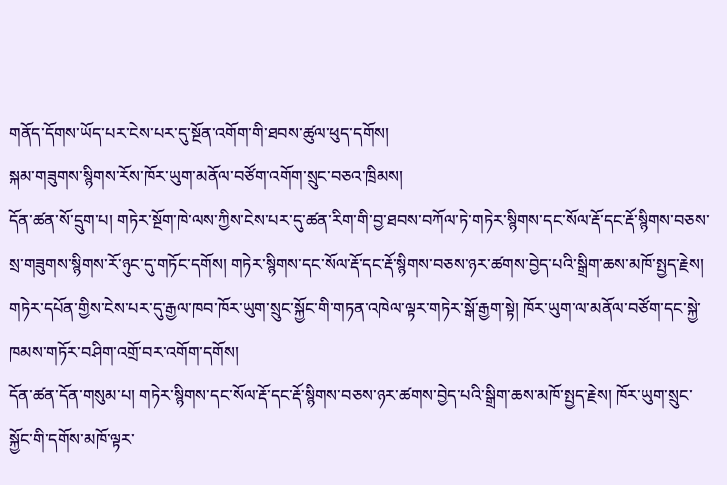གནོད་དོགས་ཡོད་པར་ངེས་པར་དུ་སྔོན་འགོག་གི་ཐབས་ཚུལ་ཕུད་དགོས།
སྐམ་གཟུགས་སྙིགས་རོས་ཁོར་ཡུག་མནོལ་བཙོག་འགོག་སྲུང་བཅའ་ཁྲིམས།
དོན་ཚན་སོ་དྲུག་པ། གཏེར་སྔོག་ཁེ་ལས་ཀྱིས་ངེས་པར་དུ་ཚན་རིག་གི་བྱ་ཐབས་བཀོལ་ཏེ་གཏེར་སྙིགས་དང་སོལ་རྡོ་དང་རྡོ་སྙིགས་བཅས་སྲ་གཟུགས་སྙིགས་རོ་ཉུང་དུ་གཏོང་དགོས། གཏེར་སྙིགས་དང་སོལ་རྡོ་དང་རྡོ་སྙིགས་བཅས་ཉར་ཚགས་བྱེད་པའི་སྒྲིག་ཆས་མཁོ་སྤྱད་རྗེས། གཏེར་དཔོན་གྱིས་ངེས་པར་དུ་རྒྱལ་ཁབ་ཁོར་ཡུག་སྲུང་སྐྱོང་གི་གཏན་འཁེལ་ལྟར་གཏེར་སྒོ་རྒྱག་སྟེ། ཁོར་ཡུག་ལ་མནོལ་བཙོག་དང་སྐྱེ་ཁམས་གཏོར་བཤིག་འགྲོ་བར་འགོག་དགོས།
དོན་ཚན་དོན་གསུམ་པ། གཏེར་སྙིགས་དང་སོལ་རྡོ་དང་རྡོ་སྙིགས་བཅས་ཉར་ཚགས་བྱེད་པའི་སྒྲིག་ཆས་མཁོ་སྤྱད་རྗེས། ཁོར་ཡུག་སྲུང་སྐྱོང་གི་དགོས་མཁོ་ལྟར་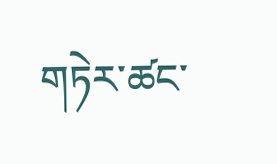གཏེར་ཚང་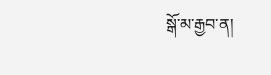སྒོ་མ་རྒྱབ་ན།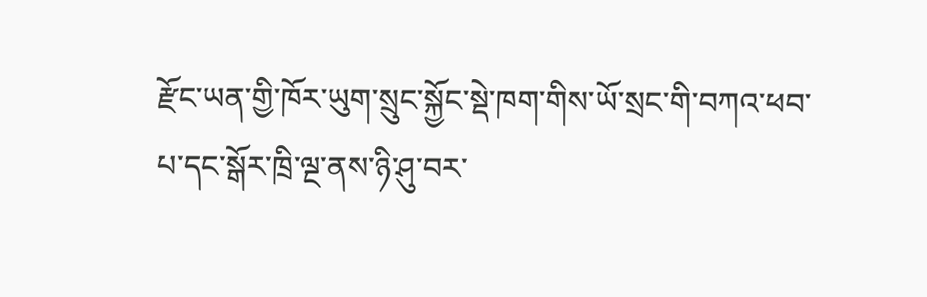རྫོང་ཡན་གྱི་ཁོར་ཡུག་སྲུང་སྐྱོང་སྡེ་ཁག་གིས་ཡོ་སྲང་གི་བཀའ་ཕབ་པ་དང་སྒོར་ཁྲི་ལྔ་ནས་ཉི་ཤུ་བར་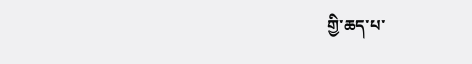གྱི་ཆད་པ་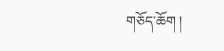གཅོད་ཆོག །